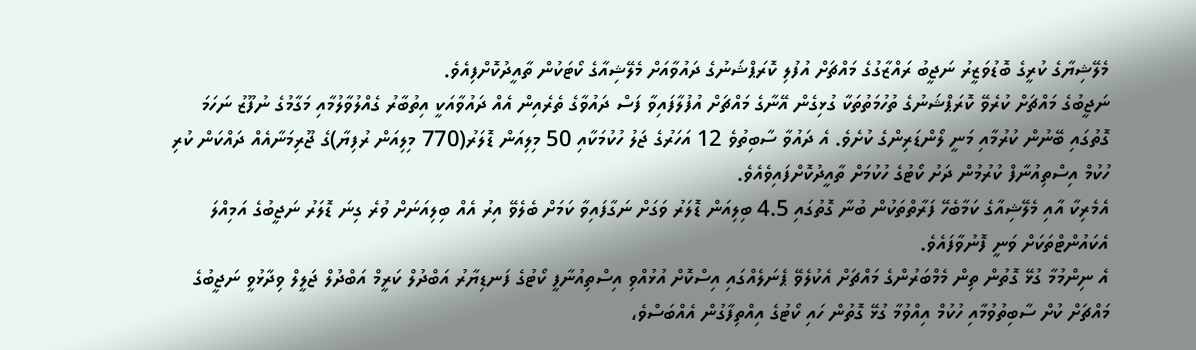މެލޭޝިޔާގެ ކުރީގެ ބޮޑުވަޒީރު ނަޖީބު ރައްޒާގުގެ މައްޗަށް އުފުލި ކޮރަޕްޝަނުގެ ދައުވާއަށް މެލޭޝިއާގެ ކޯޓަކުން ތާއީދުކޮށްފިއެވެ.
ނަޖީބުގެ މައްޗަށް ކުރެވޭ ކޮރަޕްޝަނުގެ ތުހުމަތުތަކާ ގުޅިގެން އޭނާގެ މައްޗަށް އުފުލާފައިވާ ފަސް ދައުވާގެ ތެރެއިން އެއް ދައުވާއަކީ އިތުބާރު ގެއްލުވާލުމާއި މަގާމުގެ ނުފޫޒު ނަހަމަ ގޮތުގައި ބޭނުން ކުރުމާއި މަނީ ލޯންޑަރިންގެ ކުށެވެ. އެ ދައުވާ ސާބިތުވެ 12 އަހަރުގެ ޖަލު ހުކުމަކާއި 50 މިލިއަން ޑޮލަރު(770 މިލިއަން ރުފިޔާ)ގެ ޖޫރިމަނާއެއް ދައްކަން ކުރި ހުކުމް އިސްތިއުނާފް ކުރުމުން ދަށު ކޯޓުގެ ހުކުމަށް ތާއީދުކޮށްފައިވެއެވެ.
އެމެރިކާ އާއި މެލޭޝިއާގެ ކަމާބެހޭ ފަރާތްތަކުން ބުނާ ގޮތުގައި 4.5 ބިލިއަން ޑޮލަރު ވަގަށް ނަގާފައިވާ ކަމަށް ބެލެވޭ އިރު އެއް ބިލިއަނަށް ވުރެ ގިނަ ޑޮލަރު ނަޖީބުގެ އަމިއްލަ އެކައުންޓްތަކަށް ވަނީ ފޮނުވާފައެވެ.
އެ ނިންމުމާ ގުޅޭ ގޮތުން ތިން މެމްބަރުންގެ މައްޗަށް އެކުލެވޭ ޕެނަލެއްގައި އިސްކޮށް އުޅުއްވި އިސްތިއުނާފީ ކޯޓުގެ ފަނޑިޔާރު އަބްދުލް ކަރީމް އަބްދުލް ޖަލީލް ވިދާޅުވީ ނަޖީބުގެ މައްޗަށް ކުށް ސާބިތުވުމާއި ހުކުމް އިއްވުމާ ގުޅޭ ގޮތުން ހައި ކޯޓުގެ އިއްތިފާގުން އެއްބަސްވެ،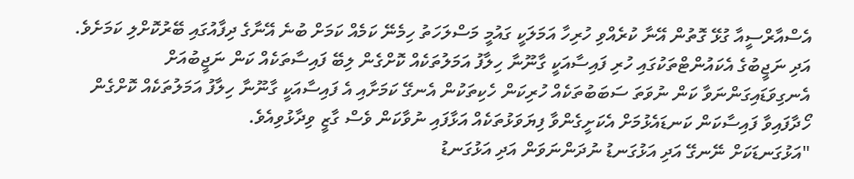އެސްއާރްސީއާ ގުޅޭ ގޮތުން އޭނާ ކުރެއްވި ހުރިހާ އަމަލަކީ ގައުމީ މަސްލަހަތު ހިމެނޭ ކަމެއް ކަމަށް ބުނެ އޭނާގެ ދިފާއުގައި ބޭރުކޮށްލި ކަމަށެވެ.
އަދި ނަޖީބުގެ އެކައުންޓްތަކުގައި ހުރި ފައިސާއަކީ ގާނޫނާ ހިލާފު އަމަލުތަކެއް ކޮށްގެން ލިބޭ ފައިސާތަކެއް ކަން ނަޖީބުއަށް އެނގިވަޑައިގަންނަވާ ކަން ނުވަތަ ސަބަބުތަކެއް ހުރިކަން ހެކިތަކުން އެނގޭ ކަމަށާއި އެ ފައިސާއަކީ ގާނޫނާ ހިލާފު އަމަލުތަކެއް ކޮށްގެން ހޯދާފައިވާ ފައިސާކަން ކަނޑައެޅުމަށް އެކަށީގެންވާ ފިޔަވަޅުތަކެއް އަޅާފައި ނުވާކަން ވެސް ގާޒީ ވިދާޅުވިއެވެ.
"އަޅުގަނޑަކަށް ނޭނގޭ އަދި އަޅުގަނޑު ނުދަންނަވަން އަދި އަޅުގަނޑު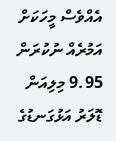އެއްވެސް މީހަކަށް އަމުރެއް ނުކުރަން 9.95 މިލިއަން ޑޮލަރު އަޅުގަނޑުގެ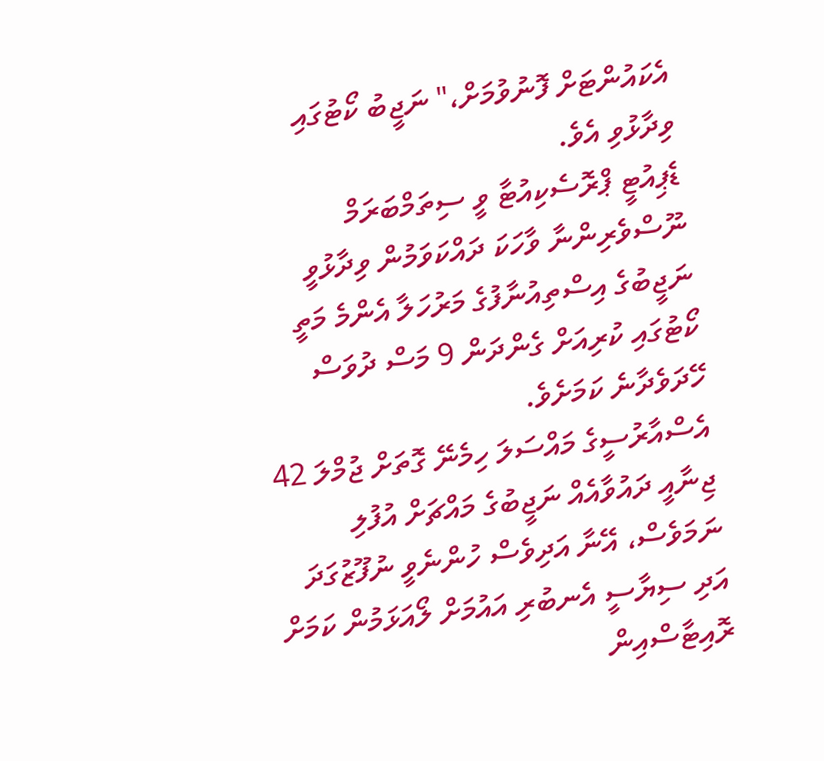އެކައުންޓަށް ފޮނުވުމަށް،" ނަޖީބު ކޯޓުގައި ވިދާޅުވި އެވެ.
ޑެޕިއުޓީ ޕްރޮސެކިއުޓާ ވީ ސިތަމްބަރަމް ނޫސްވެރިންނާ ވާހަކަ ދައްކަވަމުން ވިދާޅުވީ ނަޖީބުގެ އިސްތިއުނާފުގެ މަރުހަލާ އެންމެ މަތީ ކޯޓުގައި ކުރިއަށް ގެންދަން 9 މަސް ދުވަސް ހޭދަވެދާނެ ކަމަށެވެ.
އެސްއާރުސީގެ މައްސަލަ ހިމެނޭ ގޮތަށް ޖުމްލަ 42 ޖިނާއީ ދައުވާއެއް ނަޖީބުގެ މައްޗަށް އުފުލި ނަމަވެސް، އޭނާ އަދިވެސް ހުންނެވީ ނުފޫޒުގަދަ އަދި ސިޔާސީ އެނބުރި އައުމަށް ލޯއަޅަމުން ކަމަށް ރޮއިޓާސްއިން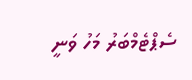ސެޕްޓެމްބަރު މަހު ވަނީ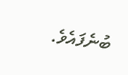ބުނެފައެވެ.